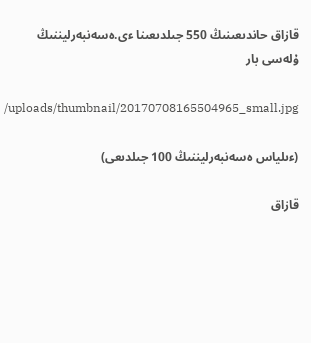قازاق حاندىعىنىڭ 550 جىلدىعىنا ءى.ەسەنبەرليننىڭ ۇلەسى بار

/uploads/thumbnail/20170708165504965_small.jpg

(ءىلياس ەسەنبەرليننىڭ 100 جىلدىعى)

قازاق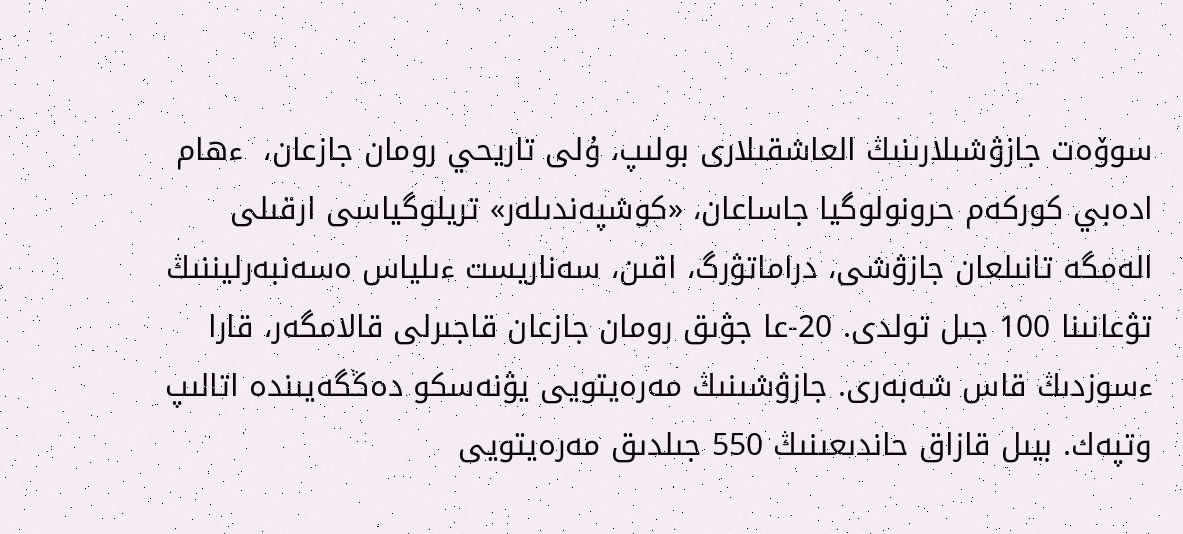سوۆەت جازۋشىلارىنىڭ العاشقىلارى بولىپ، ۇلى تاريحي رومان جازعان،  ءھام ادەبي كوركەم حرونولوگيا جاساعان، «كوشپەندىلەر» تريلوگياسى ارقىلى الەمگە تانىلعان جازۋشى، دراماتۋرگ، اقىن، سەناريست ءىلياس ەسەنبەرليننىڭ تۋعانىنا 100 جىل تولدى. 20-عا جۋىق رومان جازعان قاجىرلى قالامگەر، قارا ءسوزدىڭ قاس شەبەرى. جازۋشىنىڭ مەرەيتويى يۋنەسكو دەڭگەيىندە اتالىپ وتپەك. بيىل قازاق حاندىعىنىڭ 550 جىلدىق مەرەيتويى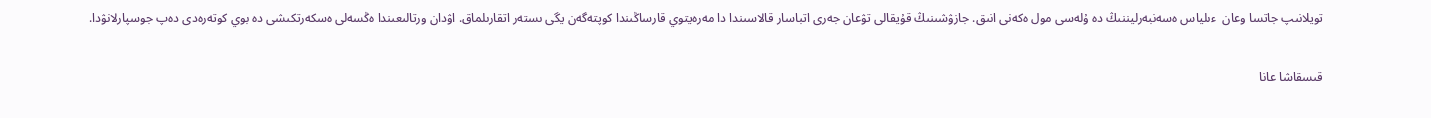تويلانىپ جاتسا وعان  ءىلياس ەسەنبەرليننىڭ دە ۇلەسى مول ەكەنى انىق. جازۋشىنىڭ قۇيقالى تۋعان جەرى اتباسار قالاسىندا دا مەرەيتوي قارساڭىندا كوپتەگەن يگى ىستەر اتقارىلماق. اۋدان ورتالىعىندا ەڭسەلى ەسكەرتكىشى دە بوي كوتەرەدى دەپ جوسپارلانۋدا.

قىسقاشا عانا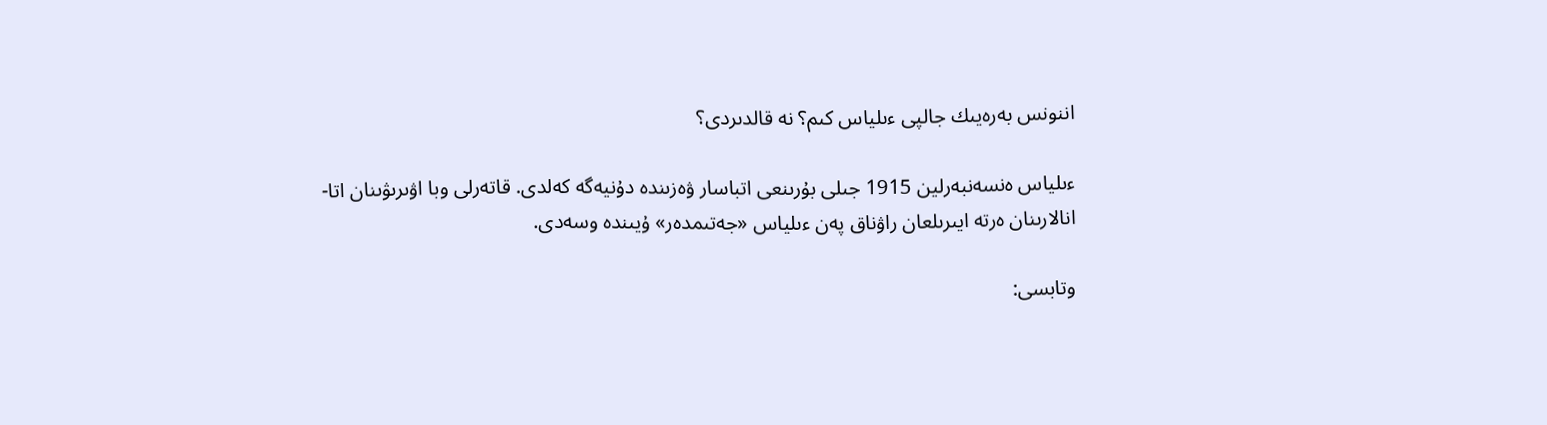اننونس بەرەيىك جالپى ءىلياس كىم؟ نە قالدىردى؟

ءىلياس ەنسەنبەرلين 1915 جىلى بۇرىنعى اتباسار ۋەزىندە دۇنيەگە كەلدى. قاتەرلى وبا اۋىرىۋىنان اتا-انالارىنان ەرتە ايىرىلعان راۋناق پەن ءىلياس «جەتىمدەر» ۇيىندە وسەدى.

وتابسى: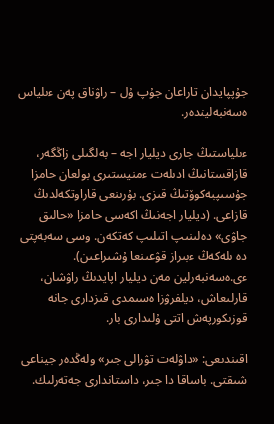جۇپپايدان تاراعان جۇپ ۇل – راۋناق پەن ءىلياس ەسەنبەليندەر.

ءىلياستىڭ جارى ديليار اجە – بەلگىلى زاڭگەر، قازاقستانىڭ ادىلەت ءمنيستىرى بولعان حامزا جۇسىپبەكوۆتىڭ قىزى. بۇرىنعى قاراوتكەلدىڭ قازاعى. (ديليار اجەنىڭ اكەسى حامزا «حالىق جاۋى» دەلىنىپ اتىلىپ كەتكەن. وسى سەبەپتى دە ىلەكەڭ ءبىراز قۋعىنعا ۇشىراعىن). ءى.ەسەنبەرلين مەن ديليار اپايدىڭ راۋشان، قارلىعاش، ديلفرۋزا ەسىمدى قىزدارى جانە قوزىكورپەش اتتى ۇلىدارى بار.

اقىندىعى: «داۋلەت تۋرالى جىر» ولەڭدەر جيناعى شىقتى. باساقا دا جىر، داستاندارى جەتەرلىك.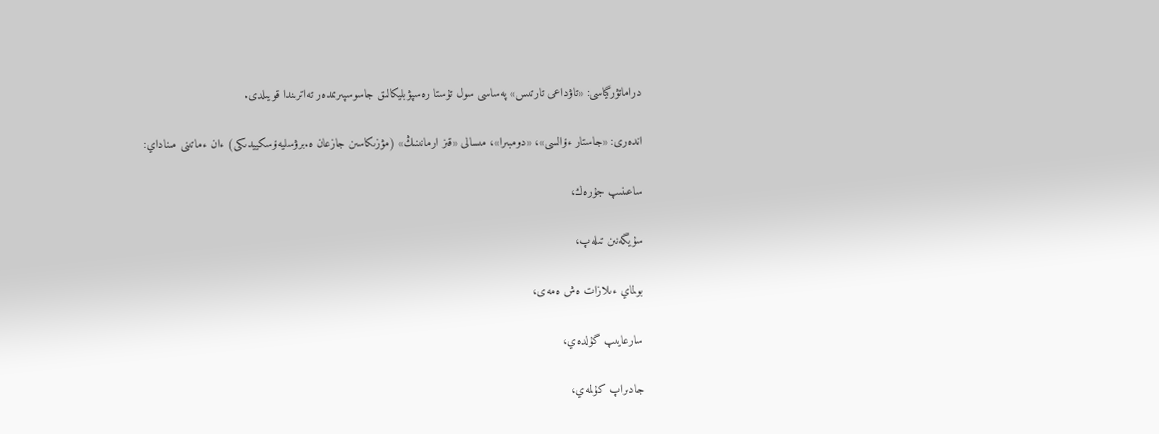دراماتۋرگياسى: «تاۋداعى تارتىس» پەساسى سول تۇستا رەسپۋبليكالىق جاسوسپىرىمدەر تەاترىندا قويىلدى.

اندەرى: «جاستار ءۆالسى»، «دومبىرا»، مىسالى «قىز ارمانىنىڭ» (مۋزىكاسىن جازعان ە.برۋسليەۆسكييدىكى) ءان ءماتىنى مىناداي:

ساعىنىپ جۇرەك،

سۇيگەنىن تىلەپ،

بولماي ءىلازات ەش ەمەى،

سارعايىپ گۇلدەي،

جادىراپ كۇلمەي،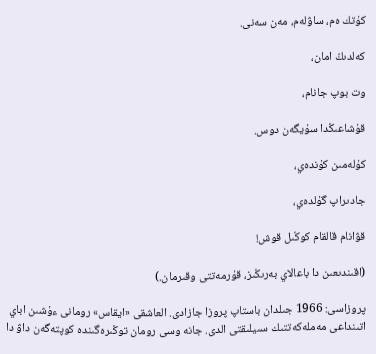كۇتك ەم، ساۋلەم، مەن سەنى.

كەلدىڭ امان،

وت بوپ جانام،

قۇشاعىڭدا سۇيگەن دوس.

كۇلەمىن كۇندەي،

جادىراپ گۇلدەي،

قۋانام قالقام كوڭىل قوش!

(اقىندىعىن دا باعالاي بەرىڭىز، قۇرمەتتى وقىرمان.)

پروزاسى: 1966 جىلدان باستاپ پروزا جازادى. العاشقى «ايقاس» رومانى ءۇشىن اباي اتىنداعى مەملەكەتتىك سىيلىقتى الدى. جانە وسى رومان توڭىرەگىندە كوپتەگەن داۋ دا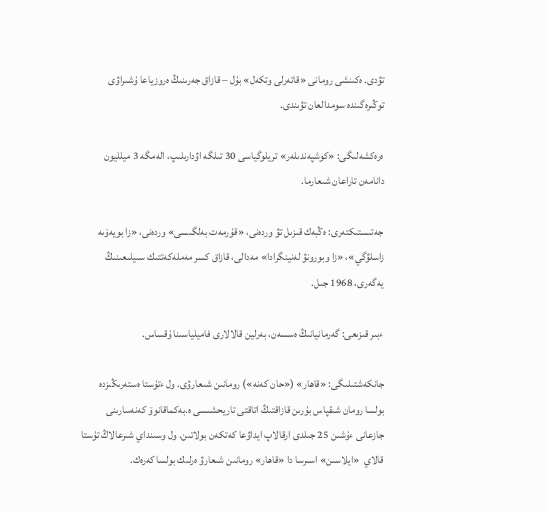تۋدى. ەكىنشى رومانى «قاتەرلى وتكەل» بۇل – قازاق جەرىنىڭ ەروزياعا ۇشىراۋى توڭىرەگىندە سومدالعان تۋىندى.

ەرەكشەلىگى: «كوشپەندىلەر» تريلوگياسى 30 تىلگە اۋدارىلىپ، الەمگە 3 ميلليون دانامەن تاراعان شىعارما.

جەتىستىكتەرى: ەڭبەك قىزىل تۋ وردەنى، «قۇرمەت بەلگىسى» وردەنى، «زا بويەۆىە زاسلۋگي»، «زا وبورونۋ لەنينگرادا» مەدالى، قازاق كسر مەملەكەتتىك سىيلىعىنىڭ يەگەرى، 1968 جىل.

ءبىر قىزىعى: گەرمانيانىڭ ەسسەن، بەرلين قالالارى فاميلياسىنا ۇقساس.

جانكەشتىلىگى: «قاھار» («حان كەنە») رومانىن شىعارۋى. ول ءتۇستا ەستەرىڭىزدە بولسا رومان شىقپاس بۇرىن قازاقتىڭ اتاقتى تاريحشىسى ە.بەكماقانوۆ كەنەسارىنى جازعانى ءۇشىن 25 جىلدى ارقالاپ ايداۋعا كەتكەن بولاتىن. ول وسىنداي شىرعالاڭ تۇستا قالاي  «ايلاسىن» اسىرسا دا «قاھار» رومانىن شىعارۋ ەرلىك بولسا كەرەك.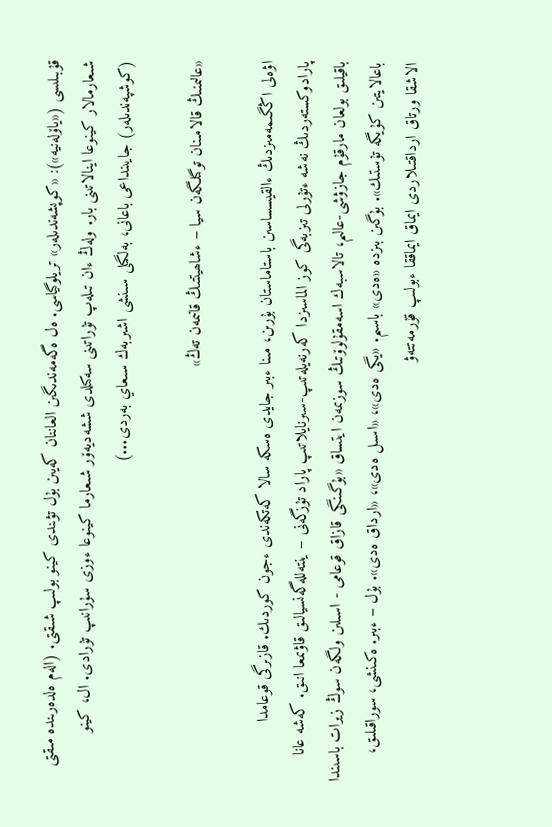قۇبىلىسى («ياۆلەنيە»): «كوپشەندىلەر» تريلوگياسى. ەل ەگەمەندىگىن العاننان كەيىن بۇل تۋىندى كينو بولىپ شىقتى. (الەم ەلدەرىندە مىقتى شىعارمالار كينوعا اينالاتىنى بار. ولەڭ ءان تىلەپ تۇراتىنى سەكىلدى ششەديەۆر شىعارما كينوعا ءوزى سۇرانىپ تۇرادى. ال، كينو (كوشپەندىلەر) جايىنداعى باعانى، بەلگىلى سىنشى اشىربەك سىعاي بەردى...)

«عالىمنىڭ قالامىنان توگىلگەن سيا – ءشاھيتتىڭ قانىمەن تەڭ»

اۋەلى اڭگىمەمىزدىڭ ءالقيسساسىن باستاماستان بۇرىن، مىنا ءبىر جايدى ەسكە سالا كەتكەندى ءجون كوردىك. قازىرگى قوعامدا پارادوكستەردىڭ نەشە ءتۇرلى تىزبەگى كوز الماسىزدا كەرنەيلەتىپ-سىرنايلاتىپ پاراد تۇزگەنى – ينتەللەگەنسيالىق قاۋىمعا انىق. كەشە عانا باقيلىق بولعان مارقۇم جازۋشى-عالىم، تالاسبەك اسەمقۇلوۆتىڭ سوزىمەن ايتساق «بۇگىنگى قازاق قوعامى - اسىلىن ولگەن سوڭ زيرات باسىندا باعالايتىن كۇيگە تۇستىك». بۇگىن بىزدە «ەدى» باسىم. «يگى ەدى»، «اسىل ەدى»، «ارداق ەدى». بۇل – ءبىر. ەكىنشى، سوراقىلىق، الاشقا ورتاق ارداقتىلاردى ايماق ايماققا ءبولىپ قۇرمەتتەۋ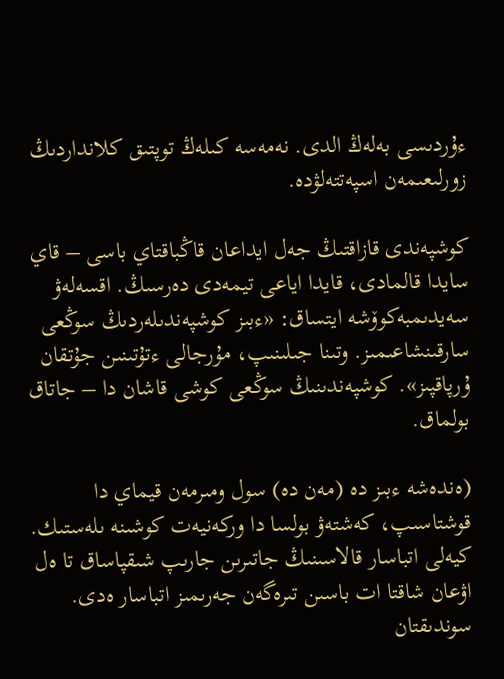ءۇردىسى بەلەڭ الدى. نەمەسە كىلەڭ توپتىق كلانداردىڭ زورلىعىمەن اسپەتتەلۋدە.

كوشپەندى قازاقتىڭ جەل ايداعان قاڭباقتاي باسى – قاي سايدا قالمادى، قايدا اياعى تيمەدى دەرسىڭ. اقسەلەۋ سەيدىمبەكوۆشە ايتساق: «ءبىز كوشپەندىلەردىڭ سوڭعى سارقىنشاعىمىز. وتىنا جىلىنىپ، مۇرجالى ءتۇتىنىن جۇتقان ۇرپاقپىز». كوشپەندىنىڭ سوڭعى كوشى قاشان دا – جاتاق بولماق.

(ەندەشە ءبىز دە (مەن دە) سول ومىرمەن قيماي دا قوشتاسىپ، كەشتەۋ بولسا دا وركەنيەت كوشىنە ىلەستىك. كيەلى اتباسار قالاسىنىڭ جاتىرىن جارىپ شىقپاساق تا ەل اۋعان شاقتا ات باسىن تىرەگەن جەرىمىز اتباسار ەدى. سوندىقتان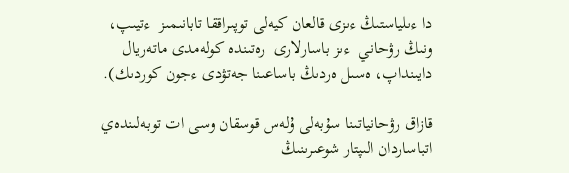دا ءىلياستىڭ ءىزى قالعان كيەلى توپىراققا تابانىمىز  ءتيىپ،  ونىڭ رۋحاني  ءىز باسارلارى  رەتىندە كولەمدى ماتەريال دايىنداپ، ەسىل ەردىڭ باساعىنا جەتۋدى ءجون كوردىك).

قازاق رۋحانياتىنا سۇبەلى ۇلەس قوسقان وسى ات توبەلىندەي اتباساردان الىپتار شوعىرىنىڭ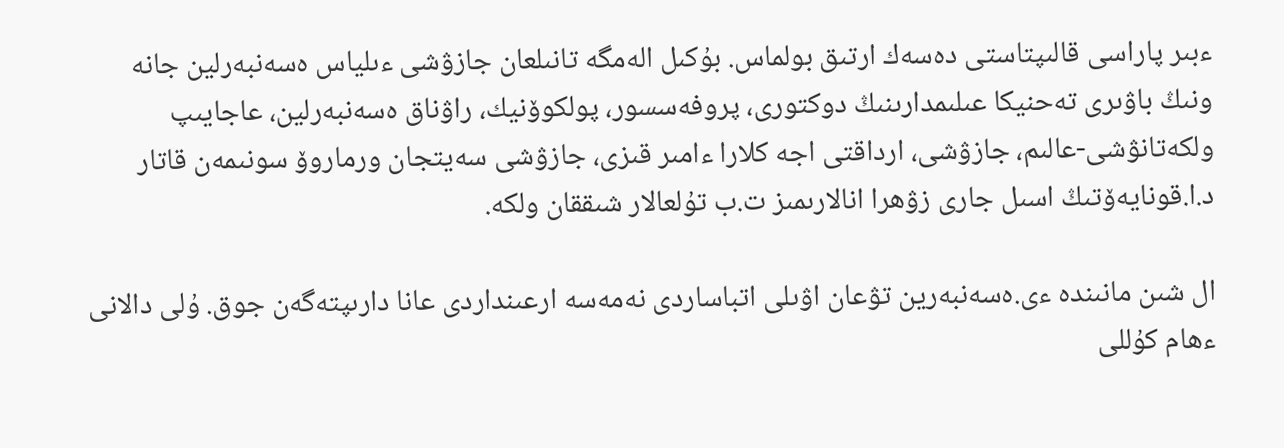ءبىر پاراسى قالىپتاستى دەسەك ارتىق بولماس. بۇكىل الەمگە تانىلعان جازۋشى ءىلياس ەسەنبەرلين جانە ونىڭ باۋىرى تەحنيكا عىلىمدارىنىڭ دوكتورى، پروفەسسور، پولكوۆنيك، راۋناق ەسەنبەرلين، عاجايىپ ولكەتانۋشى-عالىم، جازۋشى، ارداقتى اجە كلارا ءامىر قىزى، جازۋشى سەيتجان ورماروۆ سونىمەن قاتار د.ا.قونايەۆتىڭ اسىل جارى زۋھرا انالارىمىز ت.ب تۇلعالار شىققان ولكە.

ال شىن مانىندە ءى.ەسەنبەرين تۋعان اۋىلى اتباساردى نەمەسە ارعىنداردى عانا دارىپتەگەن جوق. ۇلى دالانى ءھام كۇللى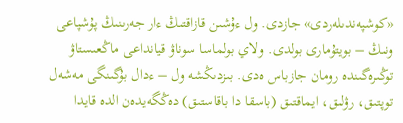«كوشپەندىلەردى» جازدى. ول ءۇشىن قازاقتىڭ ءار جەرىنىڭ پۇشپاعى ونىڭ – بويتۇمارى بولدى. ولاي بولماسا سوناۋ قيانداعى ماڭعىستاۋ توڭىرەگىندە رومان جازباس ەدى. بىزدىڭشە ول – ءدال بۇگىنگى مەشەل توپتىق، رۋلىق، ايماقتىق (باسقا دا باقاستىق) دەڭگەيدەن الدە قايدا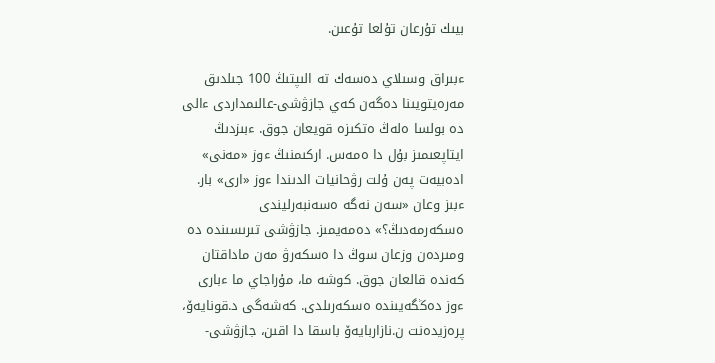بيىك تۇرعان تۇلعا تۇعىن.

ءبىراق وسىلاي دەسەك تە الىپتىڭ 100 جىلدىق مەرەيتويىنا دەگەن كەي جازۋشى-عالىمداردى ءالى دە بولسا ەلەڭ ەتكىزە قويعان جوق. ءبىزدىڭ ايتاپعىمىز بۇل دا ەمەس. اركىمنىڭ ءوز «مەنى» ادەبيەت پەن ۇلت رۋحانيات الدىندا ءوز «ارى» بار. ءبىز وعان «سەن نەگە ەسەنبەرليندى ەسكەرمەدىڭ؟» دەمەيمىز. جازۋشى تىرىسىندە دە ومىردەن وزعان سوڭ دا ەسكەرۋ مەن ماداقتان كەندە قالعان جوق. كوشە ما، مۇراجاي ما ءبارى ءوز دەڭگەيىندە ەسكەرىلدى. كەشەگى د.قونايەۆ، پرەزيدەنت ن.نازاربايەۆ باسقا دا اقىن، جازۋشى-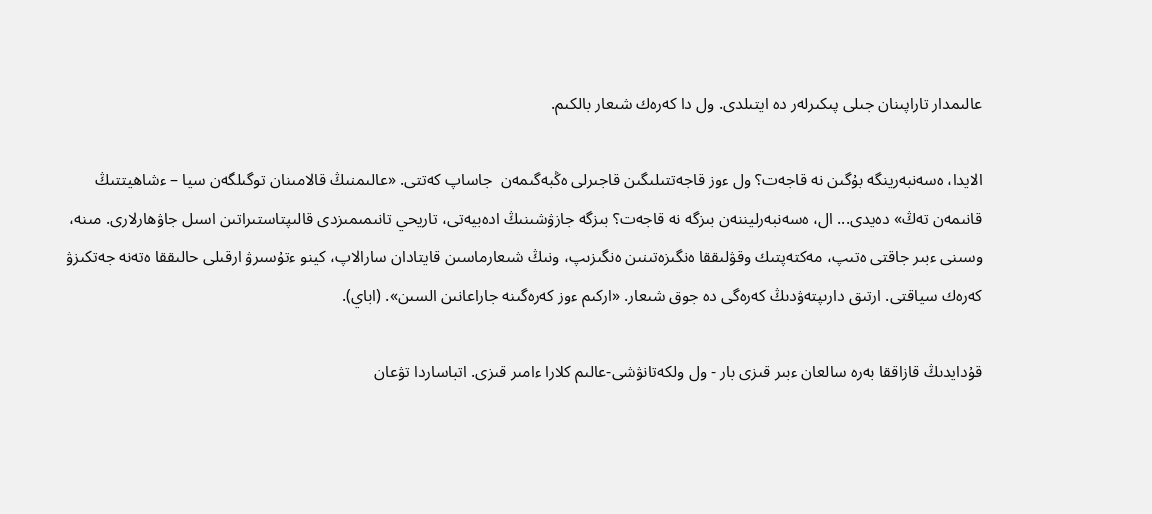عالىمدار تاراپىنان جىلى پىكىرلەر دە ايتىلدى. ول دا كەرەك شىعار بالكىم.

الايدا، ەسەنبەرينگە بۇگىن نە قاجەت؟ ول ءوز قاجەتتىلىگىن قاجىرلى ەڭبەگىمەن  جاساپ كەتتى. «عالىمنىڭ قالامىنان توگىلگەن سيا – ءشاھيتتىڭ قانىمەن تەڭ» دەيدى... ال، ەسەنبەرليننەن بىزگە نە قاجەت؟ بىزگە جازۋشىنىڭ ادەبيەتى، تاريحي تانىمىمىزدى قالىپتاستىراتىن اسىل جاۋھارلارى. مىنە، وسىنى ءبىر جاقتى ەتىپ، مەكتەپتىك وقۋلىققا ەنگىزەتىنىن ەنگىزىپ، ونىڭ شىعارماسىن قايتادان سارالاپ، كينو ءتۇسىرۋ ارقىلى حالىققا ەتەنە جەتكىزۋ كەرەك سياقتى. ارتىق دارىپتەۋدىڭ كەرەگى دە جوق شىعار. «اركىم ءوز كەرەگىنە جاراعانىن السىن». (اباي).

قۇدايدىڭ قازاققا بەرە سالعان ءبىر قىزى بار - ول ولكەتانۋشى-عالىم كلارا ءامىر قىزى. اتباساردا تۋعان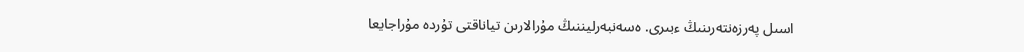اسىل پەرزەنتەرىنىڭ ءبىرى. ەسەنبەرليننىڭ مۇرالارىن تياناقتى تۇردە مۇراجايعا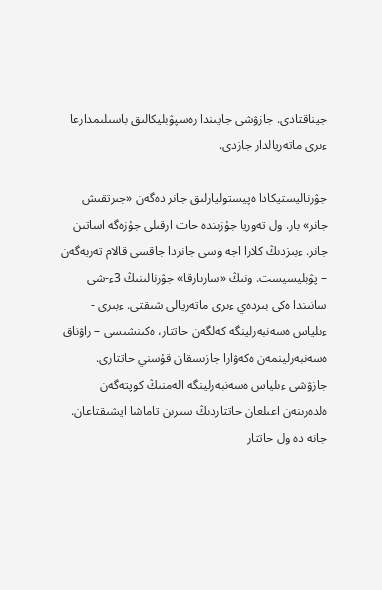جيناقتادى. جازۋشى جايىندا رەسپۋبليكالىق باسىلىمدارعا ءىرى ماتەريالدار جازدى.

جۋرناليستيكادا ەپيستوليارلىق جانر دەگەن «جىرتقىش جانر» بار. ول تەوريا جۇزىندە حات ارقىلى جۇزەگە اساتىن جانر. ءبىزدىڭ كلارا اجە وسى جانردا جاقسى قالام تەربەگەن – پۋبليسيست. ونىڭ «سارىارقا» جۋرنالىنىڭ 3ء-شى سانىندا ەكى بىردەي ءىرى ماتەريالى شىقتى. ءبىرى - ءىلياس ەسەنبەرلينگە كەلگەن حاتتار، ەكىنشىسى – راۋناق ەسەنبەرلينمەن ەكەۋارا جازىسقان قۇسني حاتتارى. جازۋشى ءىلياس ەسەنبەرلينگە الەمنىڭ كوپتەگەن ەلدەرىنەن اعىلعان حاتتاردىڭ سىرىن تاماشا ايشىقتاعان. جانە دە ول حاتتار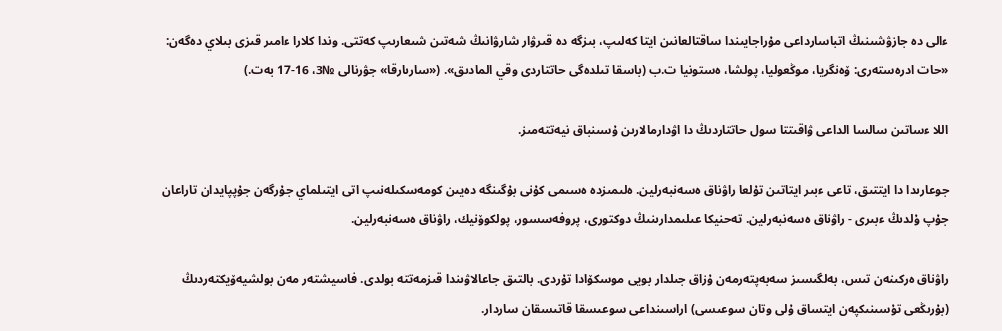ءالى دە جازۋشىنىڭ اتباسارداعى مۇراجايىندا ساقتالعانىن ايتا كەلىپ، بىزگە دە قىرۋار شارۋانىڭ شەتىن شىعارىپ كەتتى. وندا كلارا ءامىر قىزى بىلاي دەگەن: «حات ادرەستەرى: ۆەنگريا، موڭعوليا، پولشا، ەستونيا ت.ب (باسقا تىلدەگى حاتتاردى وقي المادىق». («سارىارقا» جۋرنالى №3، 16-17 بەت.)

اللا ءساتىن سالسا الداعى ۋاقىتتا سول حاتتاردىڭ دا اۋدارمالارىن ۇسىنباق نيەتتەمىز.

جوعارىدا دا ايتتىق، تاعى ءبىر ايتاتىن تۇلعا راۋناق ەسەنبەرلين. ەلىمىزدە ەسىمى كۇنى بۇگىنگە دەيىن كومەسكىلەنىپ اتى ايتىلماي جۇرگەن جۇپپايدان تاراعان جۇپ ۇلدىڭ ءبىرى - راۋناق ەسەنبەرلين. تەحنيكا عىلىمدارىنىڭ دوكتورى، پروفەسسور، پولكوۆنيك، راۋناق ەسەنبەرلين.

راۋناق ەركىنەن تىس، بەلگىسىز سەبەپتەرمەن ۇزاق جىلدار بويى موسكۆادا تۇردى. بالتىق جاعالاۋىندا قىزمەتتە بولدى. فاسيشتەر مەن بولشيەۆيكتەردىڭ (بۇرىڭعى تۇسىنىكپەن ايتساق ۇلى وتان سوعىسى) اراسىنداعى سوعىسقا قاتىسقان ساردار.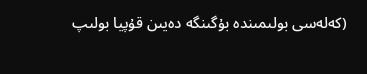(كەلەسى بولىمىندە بۇگىنگە دەيىن قۇپيا بولىپ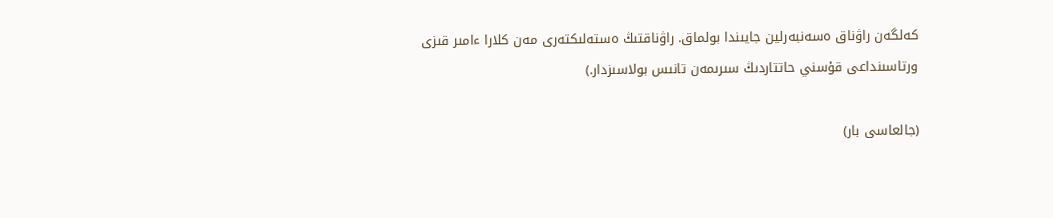كەلگەن راۋناق ەسەنبەرلين جايىندا بولماق. راۋناقتىڭ ەستەلىكتەرى مەن كلارا ءامىر قىزى ورتاسىنداعى قۇسني حاتتاردىڭ سىرىمەن تانىس بولاسىزدار.)

(جالعاسى بار)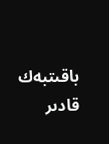باقىتبەك قادىر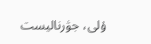ۇلى، جۋرناليست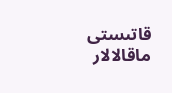قاتىستى ماقالالار